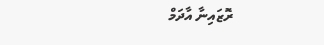ރޮޒައިނާ އާދަމް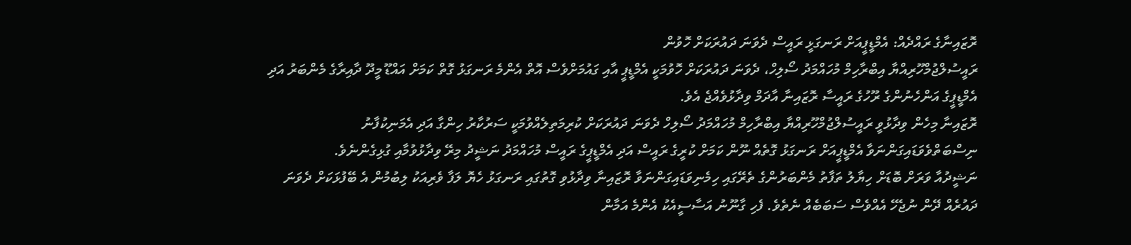ރޮޒައިނާގެ ރައްދެއް: އެމްޑީޕީއަށް ރަނގަޅީ ރައީސް ދެވަނަ ދައުރަކަށް ހޮވުން
ރައީސުލްޖުމްހޫރިއްޔާ އިބްރާހިމް މުހައްމަދު ސޯލިހް، ދެވަނަ ދައުރަކަށް ހޮވުމަކީ އެމްޑީޕީ އާއި ގައުމަށްވެސް އޮތް އެންމެ ރަނގަޅު ގޮތް ކަމަށް އައްޑޫ މީދޫ ދާއިރާގެ މެންބަރު އަދި އެމްޑީޕީގެ އަންހެނުންގެ ރޫހުގެ ރައީސާ ރޮޒައިނާ އާދަމް ވިދާޅުވެއްޖެ އެވެ.
ރޮޒައިނާ މިހެން ވިދާޅުވީ ރައީސުލްޖުމްހޫރިއްޔާ އިބްރާހިމް މުހައްމަދު ސޯލިހް ދެވަނަ ދައުރަކަށް ކުރިމަތިލެއްވުމަކީ ސަރުކާރު ހިންގާ އަދި އެމަނިކުފާނު ނިސްބަތްވެވަޑައިގަންނަވާ އެމްޑީޕީއަށް ރަނގަޅު ގޮތެއް ނޫން ކަމަށް ކުރީގެ ރައީސް އަދި އެމްޑީޕީގެ ރައީސް މުހައްމަދު ނަޝީދު މިރޭ ވިދާޅުވުމާއި ގުޅިގެންނެވެ.
ނަޝީދުއާ ވަރަށް ބޮޑަށް ހިޔާލު ތަފާތު މެންބަރުންގެ ތެރޭގައި ހިމެނިވަޑައިގަންނަވާ ރޮޒައިނާ ވިދާޅުވި ގޮތުގައި ރަނގަޅު ހެޔޮ ލަފާ ވެރިއަކު ލިބުމުން އެ ބޭފުޅަކަށް ދެވަނަ ދައުރެއް ދޭން ނުޖެހޭ އެއްވެސް ސަބަބެއް ނެތެވެ. ފެހި ގާނޫނު އަސާސީއެކު އެންމެ އަމާން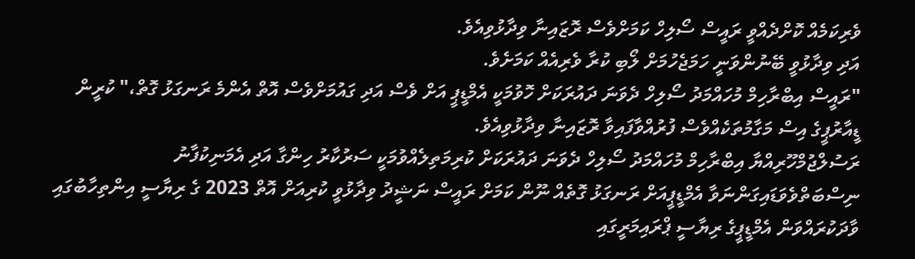ވެރިކަމެއް ކޮށްދެއްވީ ރައީސް ސޯލިހް ކަމަށްވެސް ރޮޒައިނާ ވިދާޅުވިއެވެ.
އަދި ވިދާޅުވީ ބޭނުންވަނީ ހަމަޖެހުމަށް ލޯބި ކުރާ ވެރިއެއް ކަމަށެވެ.
"ރައީސް އިބްރާހިމް މުހައްމަދު ސޯލިހް ދެވަނަ ދައުރަކަށް ހޮވުމަކީ އެމްޑީޕީ އަށް ވެސް އަދި ގައުމަށްވެސް އޮތް އެންމެ ރަނގަޅު ގޮތް،" ކުރީން ޑީއާރުޕީގެ އިސް މަގާމުތަކެއްވެސް ފުރުއްވާފައިވާ ރޮޒައިނާ ވިދާޅުވިއެވެ.
ރަސުލްޖުމްހޫރިއްޔާ އިބްރާހިމް މުހައްމަދު ސޯލިހް ދެވަނަ ދައުރަކަށް ކުރިމަތިލެއްވުމަކީ ސަރުކާރު ހިންގާ އަދި އެމަނިކުފާނު ނިސްބަތްވެވަޑައިގަންނަވާ އެމްޑީޕީއަށް ރަނގަޅު ގޮތެއް ނޫން ކަމަށް ރައީސް ނަޝީދު ވިދާޅުވީ ކުރިއަށް އޮތް 2023 ގެ ރިޔާސީ އިންތިހާބުގައި ވާދަކުރައްވަން އެމްޑީޕީގެ ރިޔާސީ ޕްރައިމަރީގައި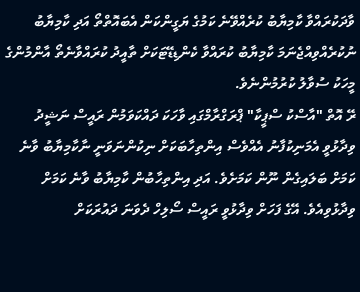ވާދަކުރައްވާ ކާމިޔާބު ކުރެއްވޭނެ ކަމުގެ ޔަގީންކަން އެބައޮތްތޯ އަދި ކާމިޔާބު ނުކުރެއްވިއްޖެނަމަ ކާމިޔާބު ކުރައްވާ ކެންޑިޑޭޓަކަށް ތާއީދު ކުރައްވާނެތޯ އާންމުންގެ މީހަކު ސުވާލު ކުރުމުންނެވެ.
ރޭ އޮތް "އާސްކު ސްޕީކާ" ޕްރަގްރާމްގައި ވާހަކަ ދައްކަވަމުން ރައީސް ނަޝީދު ވިދާޅުވީ އެމަނިކުފާނު އެއްވެސް އިންތިހާބަކަށް ނިކުންނަވަނީ ނާކާމިޔާބު ވާނެ ކަމަށް ބަލައިގެން ނޫން ކަމަށެވެ. އަދި އިންތިހާބުން ކާމިޔާބު ވާނެ ކަމަށް ވިދާޅުވިއެވެ. އޭގެ ފަހަށް ވިދާޅުވީ ރައީސް ސޯލިހް ދެވަނަ ދައުރަކަށް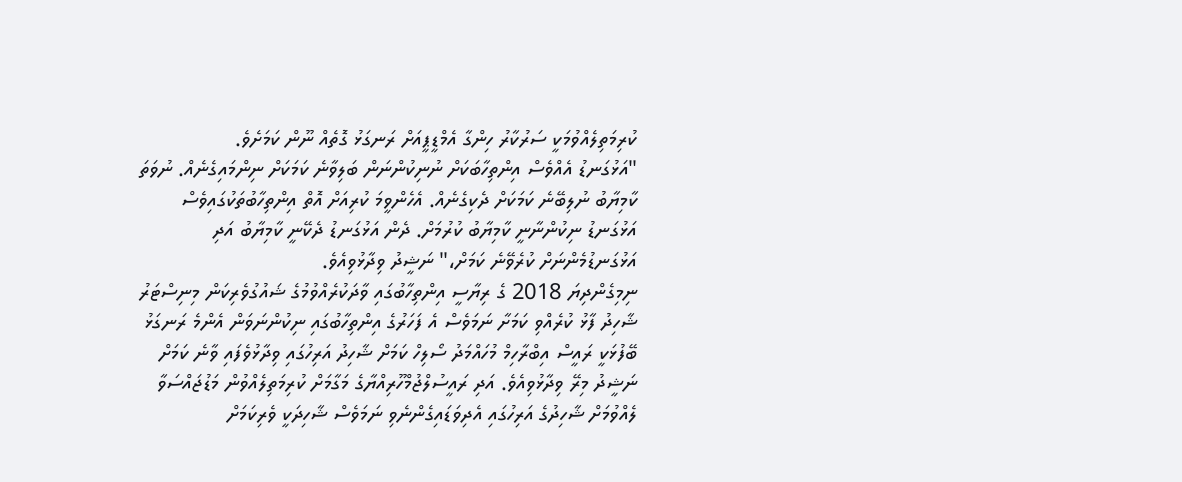ކުރިމަތިލެއްވުމަކީ ސަރުކާރު ހިންގާ އެމްޑީޕީއަށް ރަނގަޅު ގޮތެއް ނޫން ކަމަށެވެ.
"އަޅުގަނޑު އެއްވެސް އިންތިހާބަކަށް ނުނިކުންނަން ބަލިވާނެ ކަމަކަށް ނިންމައިގެނެއް. ނުވަތަ ކާމިޔާބު ނުލިބޭނެ ކަމަކަށް ދެކިގެނެއް. އެހެންވީމަ ކުރިއަށް އޮތް އިންތިހާބުތަކުގައިވެސް އަޅުގަނޑު ނިކުންނާނީ ކާމިޔާބު ކުރުމަށް. ދެން އަޅުގަނޑު ދެކޭނީ ކާމިޔާބު އަދި އަޅުގަނޑުމެންނަށް ކުރެވޭނެ ކަމަށް،" ނަޝީދު ވިދާޅުވިއެވެ.
ނިމިގެންދިޔަ 2018 ގެ ރިޔާސީ އިންތިހާބުގައި ވާދަކުރެއްވުމުގެ ޝައުގުވެރިކަން މިނިސްޓަރު ޝާހިދު ފާޅު ކުރެއްވި ކަމަށާ ނަމަވެސް އެ ފަހަރުގެ އިންތިހާބުގައި ނިކުންނަވަން އެންމެ ރަނގަޅު ބޭފުޅަކީ ރައީސް އިބްރާހިމް މުހައްމަދު ސޯލިހް ކަމަށް ޝާހިދު އަރިހުގައި ވިދާޅުވެފައި ވާނެ ކަމަށް ނަޝީދު މިރޭ ވިދާޅުވިއެވެ. އަދި ރައީސުލްޖުމްހޫރިއްޔާގެ މަގާމަށް ކުރިމަތިލެއްވުން މަޑުޖައްސަވާ ލެއްވުމަށް ޝާހިދުގެ އަރިހުގައި އެދިވަޑައިގެންނެވި ނަމަވެސް ޝާހިދަކީ ވެރިކަމަށް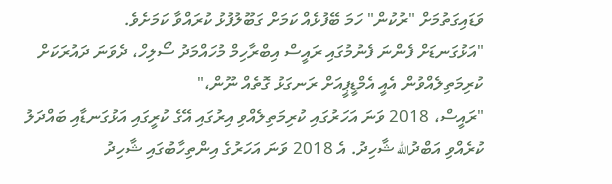ވަޑައިގަތުމަށް "ރުކުން" ހަމަ ބޭފުޅެއް ކަމަށް ގަބޫލުފުޅު ކުރައްވާ ކަމަށެވެ.
"އަޅުގަނޑަށް ފެންނަ ފެނުމުގައި ރައީސް އިބްރާހިމް މުހައްމަދު ސޯލިހް، ދެވަނަ ދައުރަކަށް ކުރިމަތިލެއްވުން އެއީ އެމްޑީޕީއަށް ރަނގަޅު ގޮތެއް ނޫން،"
"ރައީސް، 2018 ވަނަ އަހަރުގައި ކުރިމަތިލެއްވި އިރުގައި އޭގެ ކުރީގައި އަޅުގަނޑާއި ބައްދަލު ކުރެއްވި އަބްދުالله ޝާހިދު. އެ 2018 ވަނަ އަހަރުގެ އިންތިހާބުގައި ޝާހިދު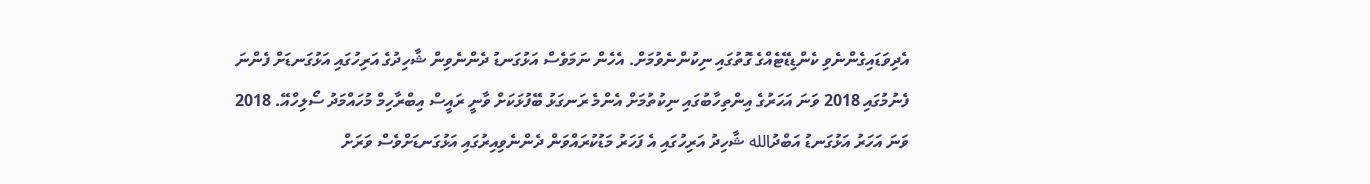އެދިވަޑައިގެންނެވި ކެންޑިޑޭޓެއްގެ ގޮތުގައި ނިކުންނެވުމަށް. އެހެން ނަމަވެސް އަޅުގަނޑު ދެންނެވިން ޝާހިދުގެ އަރިހުގައި އަޅުގަނޑަށް ފެންނަ ފެނުމުގައި 2018 ވަނަ އަހަރުގެ އިންތިހާބުގައި ނިކުތުމަށް އެންމެ ރަނގަޅު ބޭފުޅަކަށް ވާނީ ރައީސް އިބްރާހިމް މުހައްމަދު ސޯލިހްއޭ. 2018 ވަނަ އަހަރު އަޅުގަނޑު އަބްދުالله ޝާހިދު އަރިހުގައި އެ ފަހަރު މަޑުކުރައްވަން ދެންނެވިއިރުގައި އަޅުގަނޑަށްވެސް ވަރަށް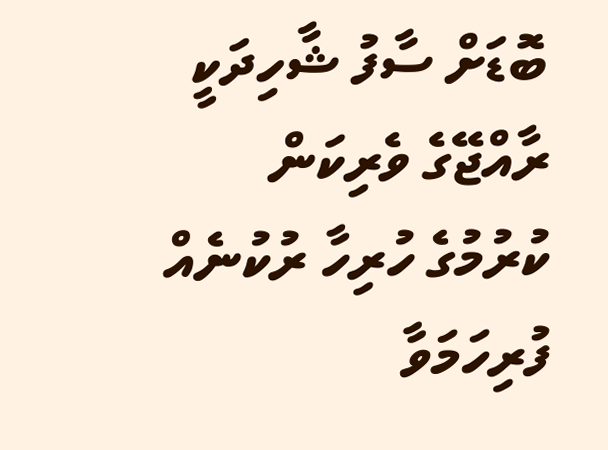ބޮޑަށް ސާފު ޝާހިދަކީ ރާއްޖޭގެ ވެރިކަން ކުރުމުގެ ހުރިހާ ރުކުނެއް ފުރިހަމަވާ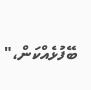ބޭފުޅެއްކަން،"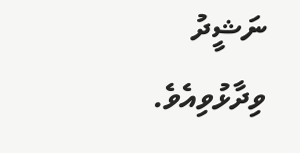ނަޝީދު ވިދާޅުވިއެވެ.